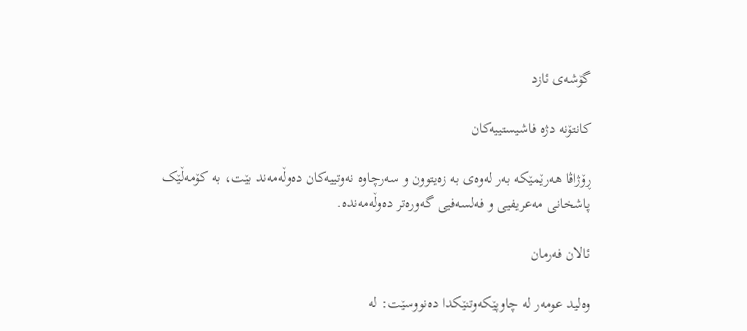گۆشەی ئازد

کانتۆنە دژە فاشیستییەکان

ڕۆژاڤا هەرێمێکە بەر لەوەی بە زەیتوون و سەرچاوە نەوتییەکان دەوڵەمەند بێت، بە کۆمەڵێک پاشخانی مەعریفیی و فەلسەفیی گەورەتر دەوڵەمەندە.

ئالان فەرمان

وەلید عومەر لە چاوپێکەوتنێکدا دەنووسێت: لە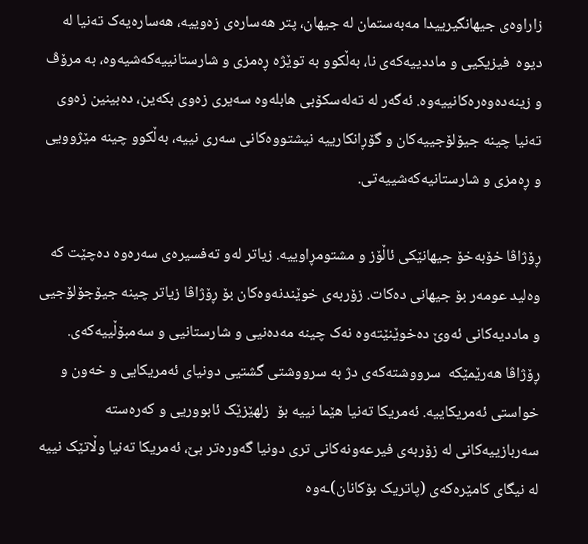زاراوەی جیهانگیرییدا مەبەستمان لە جیهان، پتر هەسارەی زەوییە، هەسارەیەک تەنیا لە دیوە  فیزیکیی و ماددییەکەی نا، بەڵکوو بە توێژە ڕەمزی و شارستانییەکەشیەوە، بە مرۆڤ و زینەدەوەرەکانییەوە. ئەگەر لە تەلەسکۆبی هابلەوە سەیری زەوی بکەین، دەبینین زەوی تەنیا چینە جیۆلۆجییەکان و گۆڕانکارییە نیشتووەکانی سەری نییە، بەڵکوو چینە مێژوویی و ڕەمزی و شارستانیەکەشییەتی.

ڕۆژاڤا خۆبەخۆ جیهانێکی ئاڵۆز و مشتومڕاوییە. زیاتر لەو تەفسیرەی سەرەوە دەچێت کە وەلید عومەر بۆ جیهانی دەکات. زۆربەی خوێندنەوەکان بۆ ڕۆژاڤا زیاتر چینە جیۆجۆلۆجیی و ماددیەکانی ئەوێ دەخوێنێتەوە نەک چینە مەدەنیی و شارستانیی و سەمبۆڵییەکەی. ڕۆژاڤا هەرێمێکە  سرووشتەکەی دژ بە سرووشتی گشتیی دونیای ئەمریکایی و خەون و خواستی ئەمریکاییە. ئەمریکا تەنیا هێما نییە بۆ  زلهێزێک ئابووریی و کەرەستە سەربازییەکانی لە زۆربەی فیرعەونەکانی تری دونیا گەورەتر بێ، ئەمریکا تەنیا وڵاتێک نییە  لە نیگای کامێرەکەی (پاتریک بۆکانان)ـەوە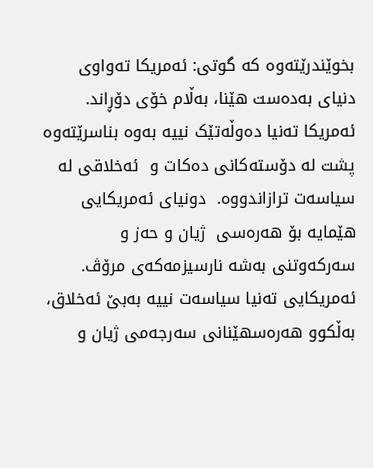بخوێندرێتەوە کە گوتی: ئەمریکا تەواوی دنیای بەدەست هێنا، بەڵام خۆی دۆڕاند. ئەمریکا تەنیا دەوڵەتێک نییە بەوە بناسرێتەوە پشت لە دۆستەکانی دەکات و  ئەخلاقی لە سیاسەت ترازاندووە.  دونیای ئەمریکایی هێمایە بۆ هەرەسی  ژیان و حەز و  سەرکەوتنی بەشە نارسیزمەکەی مرۆڤ. ئەمریکایی تەنیا سیاسەت نییە بەبێ ئەخلاق، بەڵکوو هەرەسهێنانی سەرجەمی ژیان و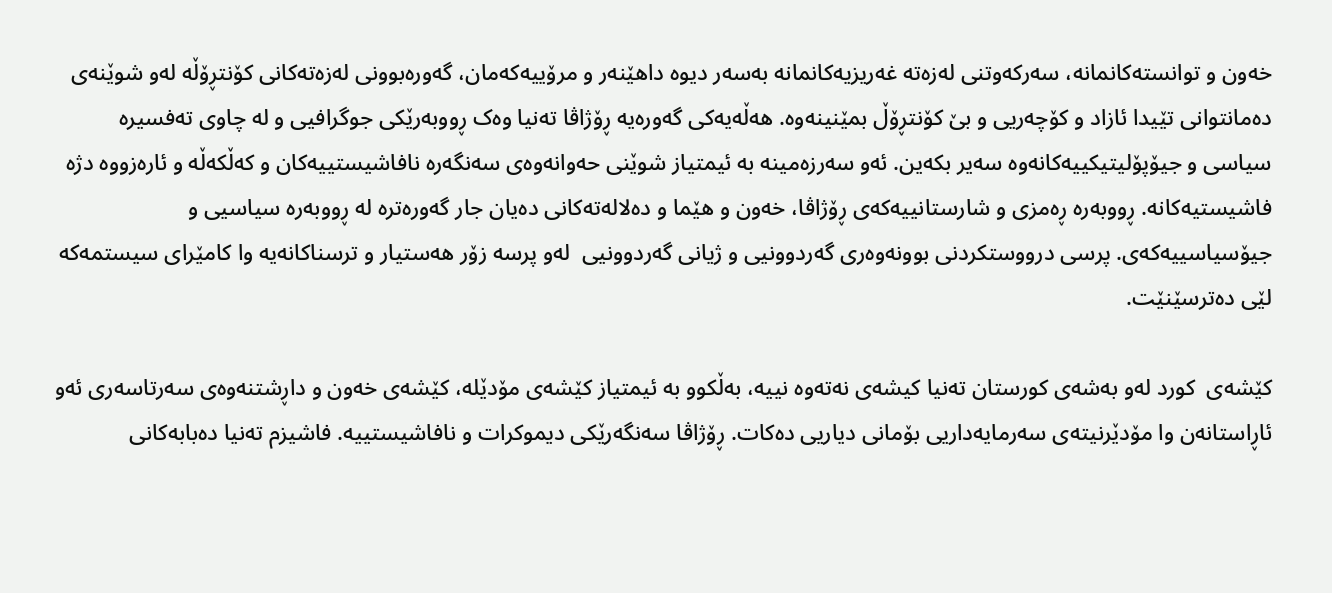خەون و توانستەکانمانە، سەرکەوتنی لەزەتە غەریزیەکانمانە بەسەر دیوە داهێنەر و مرۆییەکەمان، گەورەبوونی لەزەتەکانی کۆنتڕۆڵە لەو شوێنەی دەمانتوانی تێیدا ئازاد و کۆچەریی و بێ کۆنتڕۆڵ بمێنینەوە. هەڵەیەکی گەورەیە ڕۆژاڤا تەنیا وەک ڕووبەرێکی جوگرافیی و لە چاوی تەفسیرە سیاسی و جیۆپۆلیتیکییەکانەوە سەیر بکەین. ئەو سەرزەمینە بە ئیمتیاز شوێنی حەوانەوەی سەنگەرە نافاشیستییەکان و کەڵکەڵە و ئارەزووە دژە فاشیستیەکانە. ڕووبەرە ڕەمزی و شارستانییەکەی ڕۆژاڤا، خەون و هێما و دەلالەتەکانی دەیان جار گەورەترە لە ڕووبەرە سیاسیی و جیۆسیاسییەکەی. پرسی درووستکردنی بوونەوەری گەردوونیی و ژیانی گەردوونیی  لەو پرسە زۆر هەستیار و ترسناکانەیە وا کامێرای سیستمەکە لێی دەترسێنێت.

کێشەی  کورد لەو بەشەی کورستان تەنیا کیشەی نەتەوە نییە، بەڵکوو بە ئیمتیاز کێشەی مۆدێلە، کێشەی خەون و داڕشتنەوەی سەرتاسەری ئەو ئاڕاستانەن وا مۆدێرنیتەی سەرمایەداریی بۆمانی دیاریی دەکات. ڕۆژاڤا سەنگەرێکی دیموکرات و نافاشیستییە. فاشیزم تەنیا دەبابەکانی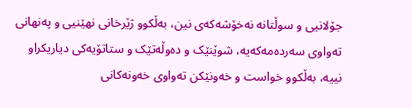جۆلانیی و سوڵتانە نەخۆشەکەی نین، بەڵکوو ژێرخانی نهێنیی و پەنهانی تەواوی سەردەمەکەیە، شوێنێک و دەوڵەتێک و ستاتۆیەکی دیاریکراو نییە، بەڵکوو خواست و خەونێکن تەواوی خەونەکانی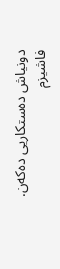دونیاش دەستکاریی دەکەن. فاشیزم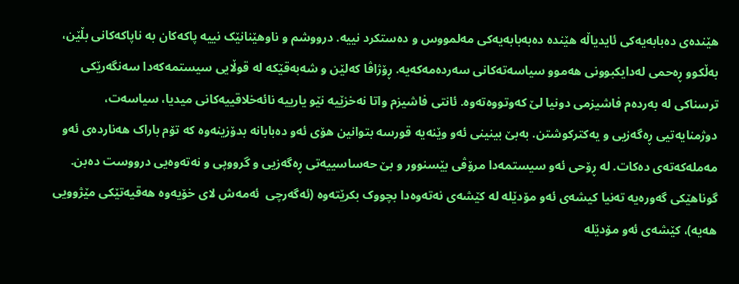هێندەی دەبابەیەکی ئایدیاڵە هێندە دەبەبابەیەکی مەلمووس و دەستکرد نییە. درووشم و ناوهێنانێک نییە پاکەکان بە ناپاکەکانی بڵێن، بەڵکوو ڕەحمی لەدایکبوونی هەموو سیاسەتەکانی سەردەمەکەیە. ڕۆژاڤا کەلێن و شەبەقێکە لە قوڵایی سیستمەکەدا سەنگەرێکی ترسناکی لە بەردەم فاشیزمی دونیا لێ کەوتووەتەوە. ئانتی فاشیزم واتا نەخزێیە نێو یارییە نائەخلاقییەکانی میدیا، سیاسەت، دوژمنایەتیی ڕەگەزیی و یەکترکوشتن. بەبێ بینینی ئەو وێنەیە قورسە بتوانین هۆی ئەو دەبابانە بدۆزینەوە کە تۆم باراک هەناردەی ئەو مەملەکەتەی دەکات. لە ڕۆحی ئەو سیستمەدا مرۆڤی بێسنوور و بێ حەساسییەتی ڕەگەزیی و گرووپی و نەتەوەیی درووست دەبن. گوناهێکی گەورەیە تەنیا کیشەی ئەو مۆدێلە لە کێشەی نەتەوەدا بچووک بکرێتەوە (ئەگەرچی  ئەمەش لای خۆیەوە هەقیەتێکی مێژوویی هەیە)، کێشەی ئەو مۆدێلە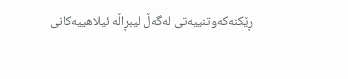ڕێکنەکەوتنییەتی لەگەڵ لیبڕاڵە ئیلاهییەکانی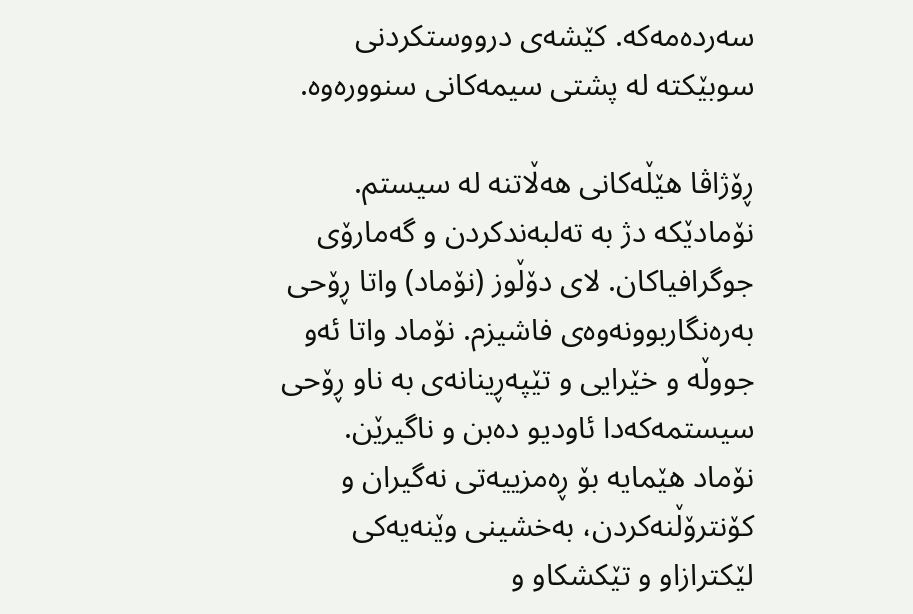سەردەمەکە. کێشەی درووستکردنی سوبێکتە لە پشتی سیمەکانی سنوورەوە.

ڕۆژاڤا هێڵەکانی هەڵاتنە لە سیستم. نۆمادێکە دژ بە تەلبەندکردن و گەمارۆی جوگرافیاکان. لای دۆڵوز (نۆماد) واتا ڕۆحی بەرەنگاربوونەوەی فاشیزم. نۆماد واتا ئەو جووڵە و خێرایی و تێپەڕینانەی بە ناو ڕۆحی سیستمەکەدا ئاودیو دەبن و ناگیرێن. نۆماد هێمایە بۆ ڕەمزییەتی نەگیران و کۆنترۆڵنەکردن، بەخشینی وێنەیەکی لێکترازاو و تێکشکاو و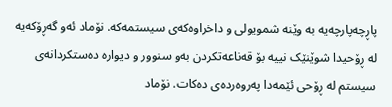پاڕچەپارچەیە بە وێنە شمویولی و داخراوەکەی سیستمەکە. نۆماد ئەو گەڕۆکەیە لە ڕۆحیدا شوێنێک نییە بۆ قەناعەتکردن بەو سنوور و دیوارە دەستکردانەی سیستم لە ڕۆحی ئێمەدا پەروەردەی دەکات. نۆماد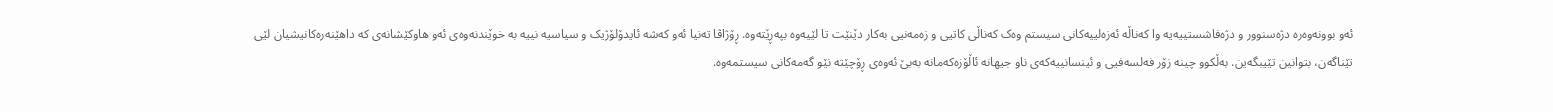ئەو بوونەوەرە دژەسنوور و دژەفاشستییەیە وا کەناڵە ئەزەلییەکانی سیستم وەک کەناڵی کاتیی و زەمەنیی بەکار دێنێت تا لێیەوە بپەڕێتەوە. ڕۆژاڤا تەنیا ئەو کەشە ئایدۆلۆژیک و سیاسیە نییە بە خوێندنەوەی ئەو هاوکێشانەی کە داهێنەرەکانیشیان لێی تێناگەن، بتوانین تێیبگەین. بەڵکوو چینە زۆر فەلسەفیی و ئینسانییەکەی ناو جیهانە ئاڵۆزەکەمانە بەبێ ئەوەی ڕۆچێتە نێو گەمەکانی سیستمەوە.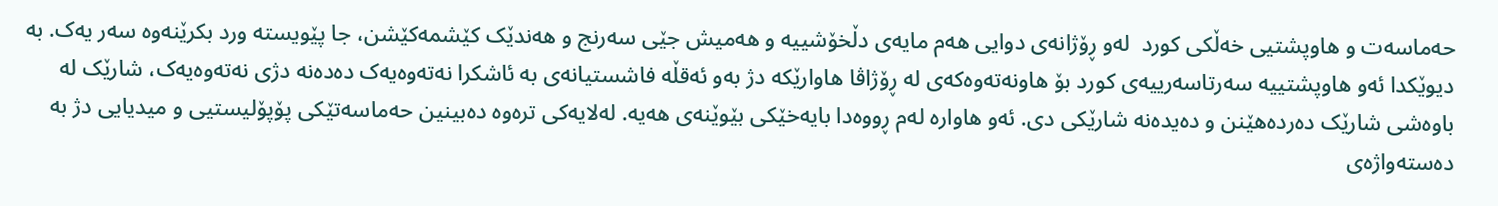حەماسەت و هاوپشتیی خەڵکی کورد  لەو ڕۆژانەی دوایی هەم مایەی دڵخۆشییە و هەمیش جێی سەرنج و هەندێک کێشمەکێشن، جا پێویستە ورد بکرێنەوە سەر یەک. بە دیوێکدا ئەو هاوپشتییە سەرتاسەرییەی کورد بۆ هاونەتەوەکەی لە ڕۆژاڤا هاوارێکە دژ بەو ئەقڵە فاشستیانەی بە ئاشکرا نەتەوەیەک دەدەنە دژی نەتەوەیەک، شارێک لە باوەشی شارێک دەردەهێنن و دەیدەنە شارێکی دی. ئەو هاوارە لەم ڕووەدا بایەخێکی بێوێنەی هەیە. لەلایەکی ترەوە دەبینین حەماسەتێکی پۆپۆلیستیی و میدیایی دژ بە دەستەواژەی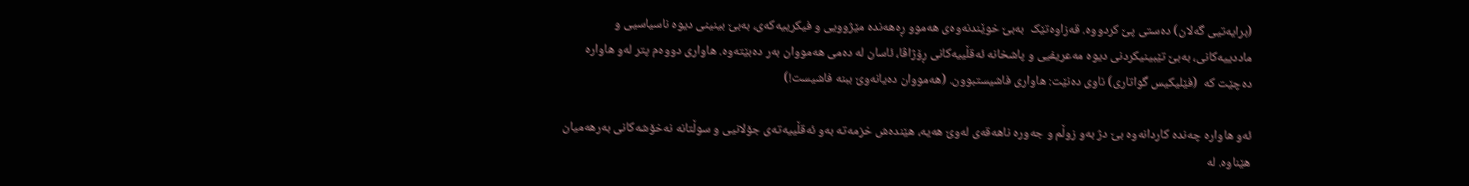(برایەتیی گەلان) دەستی پێ کردووە. قەزاوەتێک  بەبێ خوێندنەوەی هەموو ڕەهەندە مێژوویی و فیکرییەکەی، بەبێ بینینی دیوە ناسیاسیی و ماددییەکانی، بەبێ تێبینیکردنی دیوە مەعریفیی و پاشخانە ئەقڵییەکانی ڕۆژاڤا، ئاسان لە دەمی هەمووان بەر دەبێتەوە. هاواری دووەم پتر لەو هاوارە دەچێت کە  (فێلیکیس گواتاری) ناوی دەنێت: هاواری فاشیستبوون. (هەمووان دەیانەوێ ببنە فاشیست!)

ئەو هاوارە چەندە کاردانەوە بێ دژ بەو زوڵم و جەورە ناهەقەی لەوێ هەیە، هێندەش خزمەتە بەو ئەقڵییەتەی جۆلانیی و سوڵتانە نەخۆشەکانی بەرهەمیان هێناوە. لە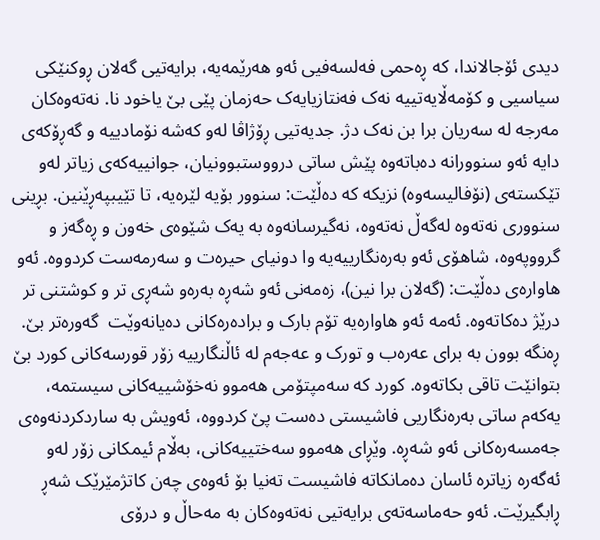دیدی ئۆجالاندا، کە ڕەحمی فەلسەفیی ئەو هەرێمەیە، برایەتیی گەلان ڕوکنێکی سیاسیی و کۆمەڵایەتییە نەک فەنتازیایەک حەزمان پێی بێ یاخود نا. نەتەوەکان  مەرجە لە سەریان برا بن نەک دژ. جدیەتیی ڕۆژاڤا لەو کەشە نۆمادییە و گەڕۆکەی دایە ئەو سنوورانە دەباتەوە پێش ساتی درووستبوونیان، جوانییەکەی زیاتر لەو تێکستەی (نۆفالیسەوە) نزیکە کە دەڵێت: سنوور بۆیە لێرەیە، تا تێیبپەڕێنین. بڕینی سنووری نەتەوە لەگەڵ نەتەوە، نەگیرسانەوە بە یەک شێوەی خەون و ڕەگەز و گرووپەوە، شاهۆی ئەو بەرەنگارییەیە وا دونیای حیرەت و سەرمەست کردووە. ئەو هاوارەی دەڵێت: (گەلان برا نین)، زەمەنی ئەو شەڕە بەرەو شەڕی تر و کوشتنی تر درێژ دەکاتەوە. ئەمە ئەو هاوارەیە تۆم بارک و برادەرەکانی دەیانەوێت  گەورەتر بێ. ڕەنگە بوون بە برای عەرەب و تورک و عەجەم لە ئاڵنگارییە زۆر قورسەکانی کورد بێ بتوانێت تاقی بکاتەوە. کورد کە سەمپتۆمی هەموو نەخۆشییەکانی سیستمە، یەکەم ساتی بەرەنگاریی فاشیستی دەست پێ کردووە، ئەویش بە ساردکردنەوەی جەمسەرەکانی ئەو شەڕە. وێڕای هەموو سەختییەکانی، بەڵام ئیمکانی زۆر لەو ئەگەرە زیاترە ئاسان دەمانکاتە فاشیست تەنیا بۆ ئەوەی چەن کاتژمێرێک شەڕ ڕابگیرێت. ئەو حەماسەتەی برایەتیی نەتەوەکان بە مەحاڵ و درۆی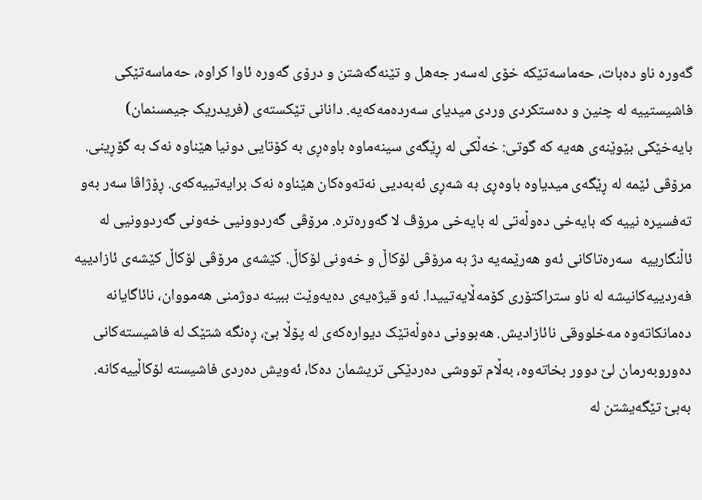گەورە ناو دەبات، حەماسەتێکە خۆی لەسەر جەهل و تێنەگەشتن و درۆی گەورە ئاوا کراوە، حەماسەتێکی فاشیستییە لە چنین و دەستکردی وردی میدیای سەردەمەکەیە. دانانی تێکستەی (فریدریک جیمسنمان) بایەخێکی بێوێنەی هەیە کە گوتی: خەڵکی لە ڕێگەی سینەماوە باوەڕی بە کۆتایی دونیا هێناوە نەک بە گۆڕینی. مرۆڤی ئێمە لە ڕێگەی میدیاوە باوەڕی بە شەڕی ئەبەدیی نەتەوەکان هێناوە نەک برایەتییەکەی. ڕۆژاڤا سەر بەو تەفسیرە نییە کە بایەخی دەوڵەتی لە بایەخی مرۆڤ لا گەورەترە. مرۆڤی گەردوونیی خەونی گەردوونیی لە ئاڵنگارییە  سەرەتاکانی ئەو هەرێمەیە دژ بە مرۆڤی لۆکاڵ و خەونی لۆکاڵ. کێشەی مرۆڤی لۆکاڵ کێشەی ئازادییە فەردییەکانیشە لە ناو ستراکتۆری کۆمەڵایەتییدا. ئەو قیژەیەی دەیەوێت ببینە دوژمنی هەمووان، نائاگایانە دەمانکاتەوە مەخلووقی نائازادیش. هەبوونی دەوڵەتێک دیوارەکەی لە پۆڵا بێ، ڕەنگە شتێک لە فاشیستەکانی دەوروبەرمان لێ دوور بخاتەوە، بەڵام تووشی دەردێکی تریشمان دەکا، ئەویش دەردی فاشیستە لۆکاڵییەکانە. بەبێ تێگەیشتن لە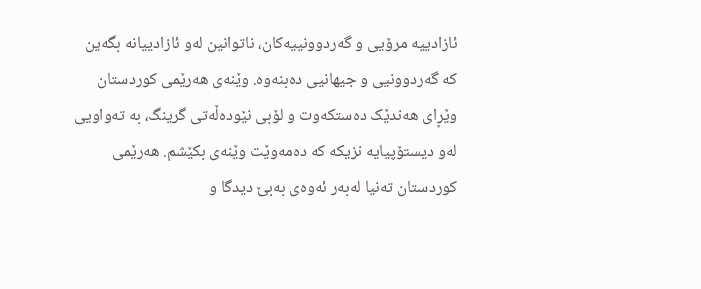ئازادییە مرۆیی و گەردوونییەکان، ناتوانین لەو ئازادییانە بگەین کە گەردوونیی و جیهانیی دەبنەوە. وێنەی هەرێمی کوردستان وێڕای هەندێک دەستکەوت و لۆبی نێودەڵەتی گرینگ، بە تەواویی لەو دیستۆپیایە نزیکە کە دەمەوێت وێنەی بکێشم. هەرێمی کوردستان تەنیا لەبەر ئەوەی بەبێ دیدگا و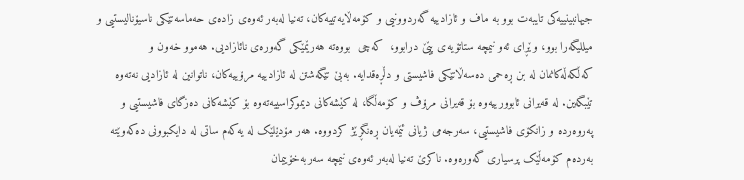جیهانبینییەکی تایبەت بوو بە ماف و ئازادییە گەردوونیی و کۆمەڵایەتییەکان، تەنیا لەبەر ئەوەی زادەی حەماسەتێکی ناسیۆنالیستیی و میللیگەرا بوو، وێڕای ئەو نیمچە ستاتۆیەی پێێ درابوو،  کەچی  بووەتە هەرێمێکی گەورەی نائازادیی. هەموو خەون و کەڵکەڵەکانمان لە بن ڕەحمی دەسەڵاتێکی فاشیستی و دڵڕەقدایە. بەبێ تێگەشتن لە ئازادییە مرۆییەکان، ناتوانین لە ئازادیی نەتەوە تێبگەین. لە قەیرانی ئابوورییەوە بۆ قەیرانی مرۆڤ و کۆمەڵگا، لە کێشەکانی دیموکراسییەتەوە بۆ کێشەکانی دەزگای فاشیستیی و پەروەردە و زانکۆی فاشیستیی، سەرجەمی ژیانی ئێمەیان ڕەنگڕێژ کردووە. هەر مۆدێلێک لە یەکەم ساتی لە دایکبوونی دەکەوێتە بەردەم کۆمەڵێک پرسیاری گەورەوە. ناکرێ تەنیا لەبەر ئەوەی نیمچە سەربەخۆییمان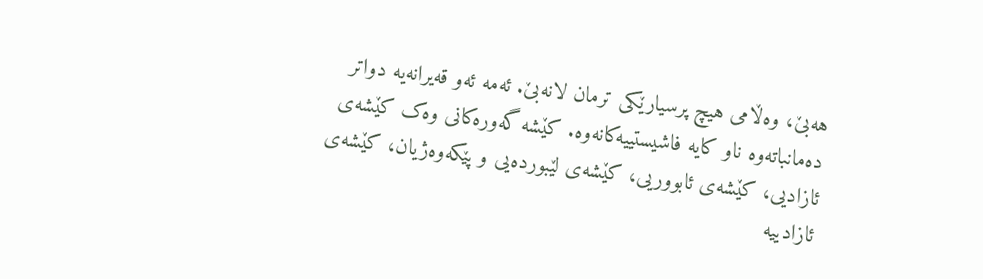هەبێ، وەڵامی هیچ پرسیارێکی ترمان لانەبێ. ئەمە ئەو قەیرانەیە دواتر دەمانباتەوە ناو کایە فاشیستییەکانەوە. کێشە گەورەکانی وەک کێشەی ئازادیی، کێشەی ئابووریی، کێشەی لێبوردەیی و پێکەوەژیان، کێشەی ئازادییە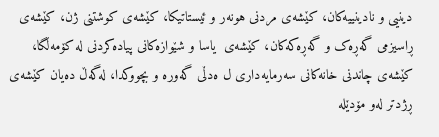دینیی و نادینییەکان، کێشەی مردنی هونەر و ئیستاتیکا، کێشەی کوشتنی ژن، کێشەی ڕاسیزمی گەڕەک و گەڕەکەکان، کێشەی  یاسا و شێوازەکانی پیادەکردنی لە کۆمەڵگا، کێشەی چاندنی خانەکانی سەرمایەداری ل ەدڵی گەورە و بچووکدا، لەگەڵ دەیان کێشەی ڕژدتر لەو مۆدێلە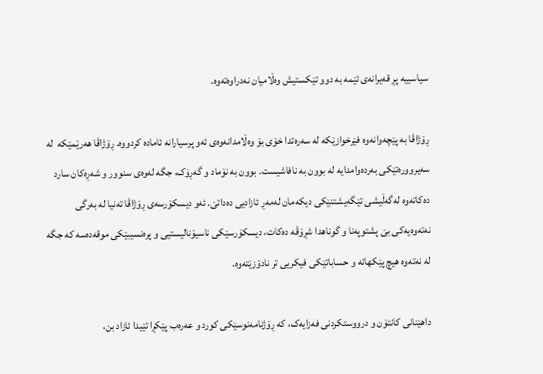سیاسییە پڕ قەیرانەی ئێمە بە دوو تێکستیش وەڵامیان نەدراوەتەوە.

ڕۆژاڤا بە پێچەوانەوە فێرخوازێکە لە سەرەتدا خۆی بۆ وەڵامدانەوەی ئەو پرسیارانە ئامادە کردووە. ڕۆژاڤا هەرێمێکە  لە سەیروورەتێکی بەردەوامدایە لە بوون بە نافاشیست. بوون بە نۆماد و گەڕۆک، جگە لەوەی سنوور و شەڕەکان سارد دەکاتەوە لەگەڵیشی تێگەیشتنێکی دیکەمان لەمەڕ ئازادیی دەداتێ. ئەو دیسکۆرسەی ڕۆژاڤا تەنیا لە بەرگی نەتەوەیەکی بێ پشتوپەنا و گونا‌هدا شڕۆڤە دەکات، دیسکۆرسێکی ناسیۆنالیستیی و پرەنسیبێکی موقەدەسە کە جگە لە نەتەوە هیچ پێکهاتە و حساباتێکی فیکریی تر نادۆزێتەوە.

داهێنانی کانتۆن و درووستکردنی فەزایەک، کە ڕۆژنامەنوسێکی کورد و عەرەب پێکڕا تێیدا ئازاد بن،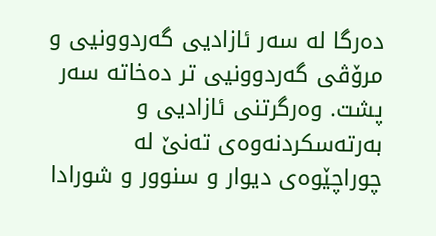دەرگا لە سەر ئازادیی گەردوونیی و مرۆڤی گەردوونیی تر دەخاتە سەر پشت. وەرگرتنی ئازادیی و بەرتەسکردنەوەی تەنێ لە چوراچێوەی دیوار و سنوور و شورادا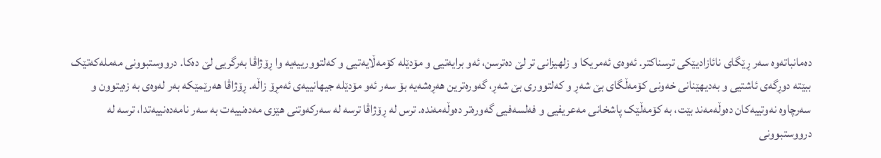دەمانباتەوە سەر ڕێگای نائازادیێکی ترسناکتر. ئەوەی ئەمریکا و زلهیزانی تر لێ دەترسن، ئەو برایەتیی و مۆدێلە کۆمەڵایەتیی و کەلتوورییەیە وا ڕۆژاڤا بەرگریی لێ دەکا. درووستبوونی مەملەکەتێک ببێتە دوڕگەی ئاشتیی و بەدیهێنانی خەونی کۆمەڵگای بێ شەڕ و کەلتووری بێ شەڕ، گەورەترین هەڕەشەیە بۆ سەر ئەو مۆدێلە جیهانییەی ئەمڕۆ زاڵە. ڕۆژاڤا هەرێمێکە بەر لەوەی بە زەیتوون و سەرچاوە نەوتییەکان دەوڵەمەند بێت، بە کۆمەڵێک پاشخانی مەعریفیی و فەلسەفیی گەورەتر دەوڵەمەندە. ترس لە ڕۆژاڤا ترسە لە سەرکەوتنی هێزی مەدەنییەت بە سەر نامەدەنییەتدا، ترسە لە درووستبوونی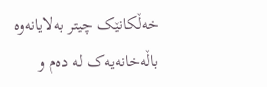خەڵکانێک چیتر بەلایانەوە باڵەخانەیەک لە دەم و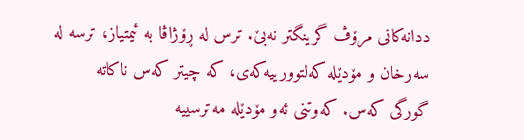ددانەکانی مرۆڤ گرینگتر نەبێ. ترس لە ڕۆژاڤا بە ئیمتیاز، ترسە لە سەرخان و مۆدێلە کەلتوورییەکەی، کە چیتر کەس ناکاتە گورگی کەس. کەوتنی ئەو مۆدێلە مەترسییە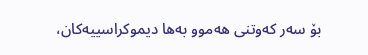بۆ سەر کەوتنی هەموو بەها دیموکراسییەکان،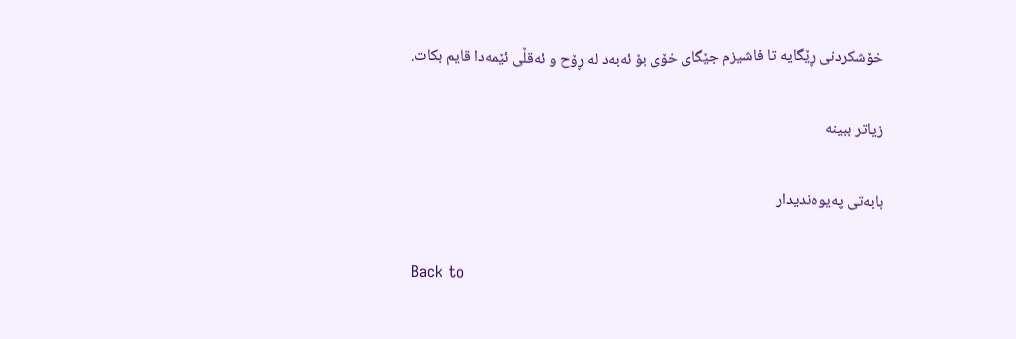خۆشکردنی ڕێگایە تا فاشیزم جێگای خۆی بۆ ئەبەد لە ڕۆح و ئەقڵی ئێمەدا قایم بکات.

زیاتر ببینە

بابەتی پەیوەندیدار

Back to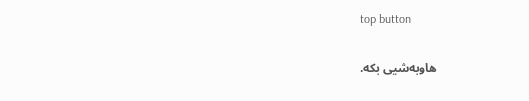top button


هاوبەشیی بکە.